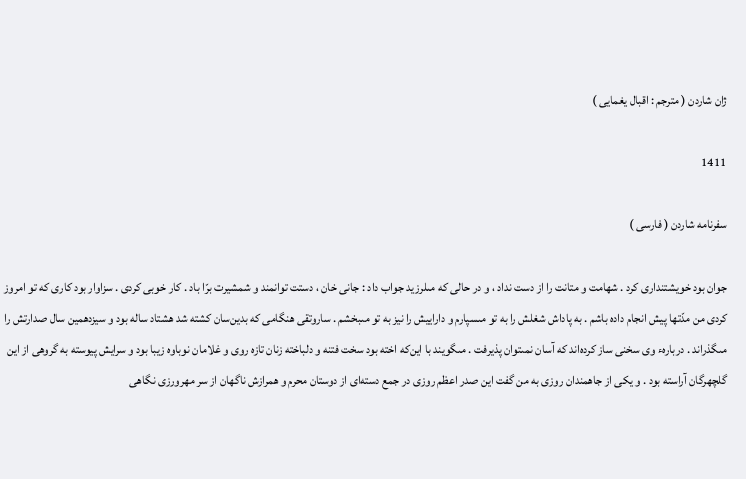ژان شاردن ( مترجم : اقبال يغمايى )

1411

سفرنامه شاردن ( فارسى )

جوان بود خويشتندارى كرد . شهامت و متانت را از دست نداد ، و در حالى كه مىلرزيد جواب داد : جانى خان ، دستت توانمند و شمشيرت برّا باد . كار خوبى كردى . سزاوار بود كارى كه تو امروز كردى من مدّتها پيش انجام داده باشم . به پاداش شغلش را به تو مىسپارم و داراييش را نيز به تو مىبخشم . ساروتقى هنگامى كه بدين‌سان كشته شد هشتاد ساله بود و سيزدهمين سال صدارتش را مىگذراند . دربارهء وى سخنى ساز كرده‌اند كه آسان نمىتوان پذيرفت . مىگويند با اين‌كه اخته بود سخت فتنه و دلباخته زنان تازه روى و غلامان نوباوه زيبا بود و سرايش پيوسته به گروهى از اين گلچهرگان آراسته بود . و يكى از جاهمندان روزى به من گفت اين صدر اعظم روزى در جمع دسته‌اى از دوستان محرم و همرازش ناگهان از سر مهرورزى نگاهى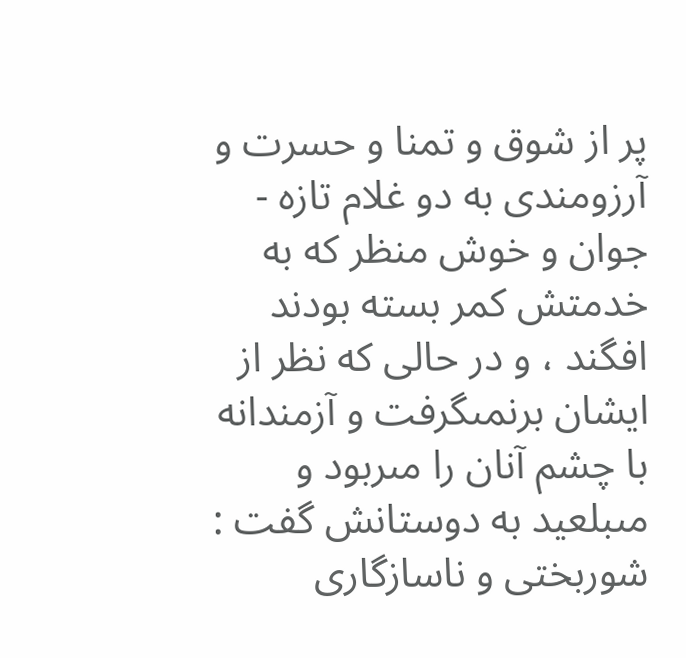پر از شوق و تمنا و حسرت و آرزومندى به دو غلام تازه - جوان و خوش منظر كه به خدمتش كمر بسته بودند افگند ، و در حالى كه نظر از ايشان برنمىگرفت و آزمندانه با چشم آنان را مىربود و مىبلعيد به دوستانش گفت : شوربختى و ناسازگارى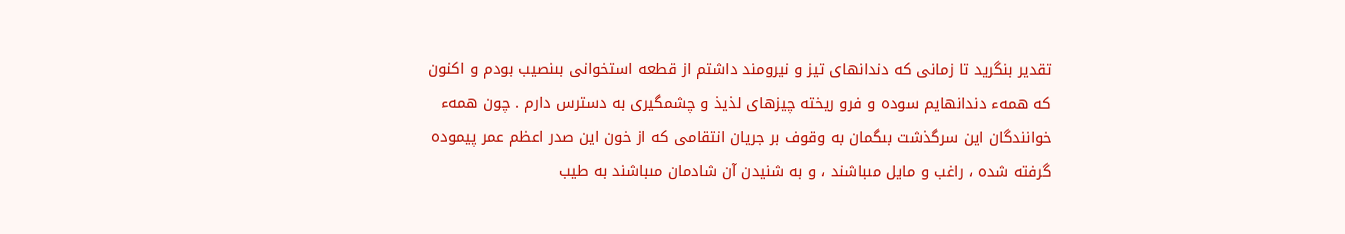تقدير بنگريد تا زمانى كه دندانهاى تيز و نيرومند داشتم از قطعه استخوانى بىنصيب بودم و اكنون كه همهء دندانهايم سوده و فرو ريخته چيزهاى لذيذ و چشمگيرى به دسترس دارم . چون همهء خوانندگان اين سرگذشت بىگمان به وقوف بر جريان انتقامى كه از خون اين صدر اعظم عمر پيموده گرفته شده ، راغب و مايل مىباشند ، و به شنيدن آن شادمان مىباشند به طيب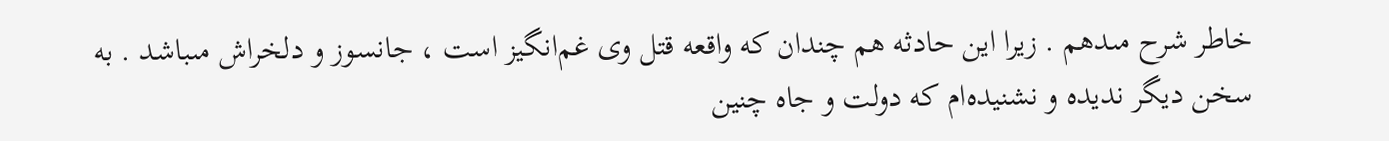خاطر شرح مىدهم . زيرا اين حادثه هم چندان كه واقعه قتل وى غم‌انگيز است ، جانسوز و دلخراش مىباشد . به سخن ديگر نديده و نشنيده‌ام كه دولت و جاه چنين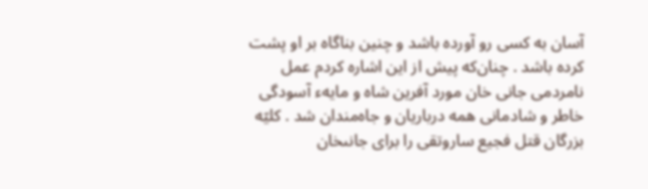آسان به كسى رو آورده باشد و چنين بناگاه بر او پشت كرده باشد . چنان‌كه پيش از اين اشاره كردم عمل نامردمى جانى خان مورد آفرين شاه و مايهء آسودگى خاطر و شادمانى همه درباريان و جاه‌مندان شد . كليّه بزرگان قتل فجيع ساروتقى را براى جانىخان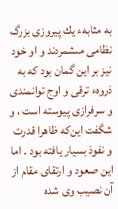به مثابهء يك پيروزى بزرگ نظامى مىشمردند و او خود نيز بر اين گمان بود كه به ذروهء ترقى و اوج توانمندى و سرفرازى پيوسته است ، و شگفت اين‌كه ظاهرا قدرت و نفوذ بسيار يافته بود . اما اين صعود و ارتقاى مقام از آن نصيب وى شده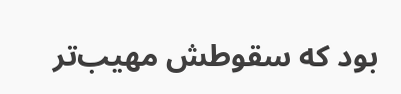بود كه سقوطش مهيب‌تر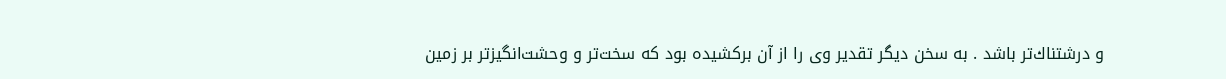و درشتناك‌تر باشد . به سخن ديگر تقدير وى را از آن بركشيده بود كه سخت‌تر و وحشت‌انگيزتر بر زمين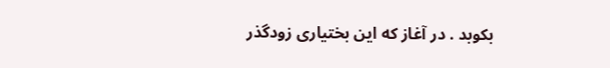بكوبد . در آغاز كه اين بختيارى زودگذر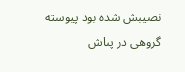نصيبش شده بود پيوسته گروهى در پىاش